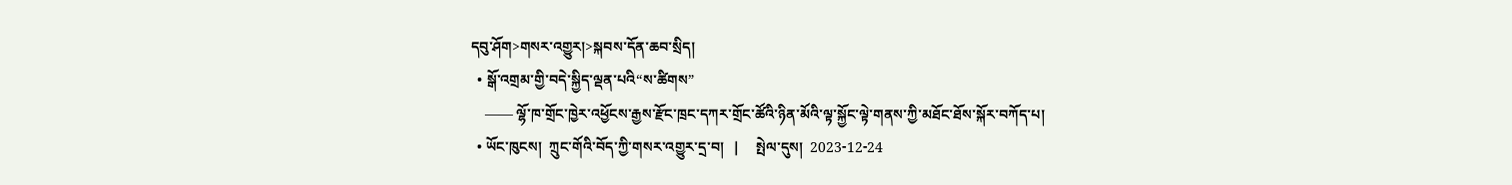དབུ་ཤོག>གསར་འགྱུར།>སྐབས་དོན་ཆབ་སྲིད།
  • སྒོ་འགྲམ་གྱི་བདེ་སྐྱིད་ལྡན་པའི“ས་ཚིགས”
    —— ལྷོ་ཁ་གྲོང་ཁྱེར་འཕྱོངས་རྒྱས་རྫོང་ཁྲང་དཀར་གྲོང་ཚོའི་ཉིན་མོའི་ལྟ་སྐྱོང་ལྟེ་གནས་ཀྱི་མཐོང་ཐོས་སྐོར་བཀོད་པ།
  • ཡོང་ཁུངས།  ཀྲུང་གོའི་བོད་ཀྱི་གསར་འགྱུར་དྲ་བ།   |     སྤེལ་དུས།  2023-12-24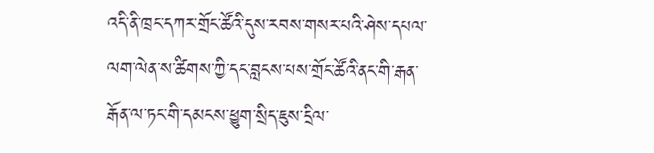འདི་ནི་ཁྲང་དཀར་གྲོང་ཚོའི་དུས་རབས་གསར་པའི་ཤེས་དཔལ་ལག་ལེན་ས་ཚིགས་ཀྱི་དང་བླངས་པས་གྲོང་ཚོའི་ནང་གི་རྒན་རྒོན་ལ་ཏང་གི་དམངས་ཕྱུག་སྲིད་ཇུས་དྲིལ་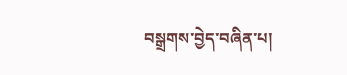བསྒྲགས་བྱེད་བཞིན་པ།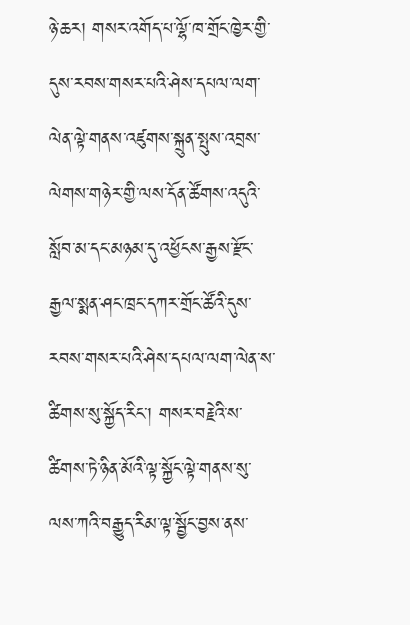ཉེ་ཆར། གསར་འགོད་པ་ལྷོ་ཁ་གྲོང་ཁྱེར་གྱི་དུས་རབས་གསར་པའི་ཤེས་དཔལ་ལག་ལེན་ལྟེ་གནས་འཛུགས་སྐྲུན་སྤུས་འབྲས་ལེགས་གཉེར་གྱི་ལས་དོན་ཚོགས་འདུའི་སློབ་མ་དང་མཉམ་དུ་འཕྱོངས་རྒྱས་རྫོང་རྒྱལ་སྨན་ཤང་ཁྲང་དཀར་གྲོང་ཚོའི་དུས་རབས་གསར་པའི་ཤེས་དཔལ་ལག་ལེན་ས་ཚིགས་སུ་སྐྱོད་རིང་། གསར་བརྗེའི་ས་ཚིགས་ཏེ་ཉིན་མོའི་ལྟ་སྐྱོང་ལྟེ་གནས་སུ་ལས་ཀའི་བརྒྱུད་རིམ་ལྟ་སྦྱོང་བྱས་ནས་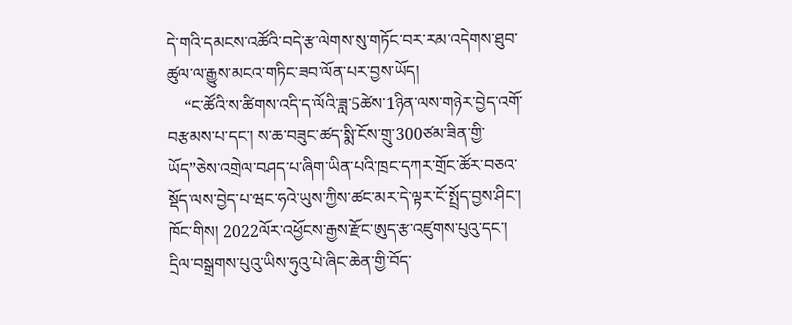དེ་གའི་དམངས་འཚོའི་བདེ་རྩ་ལེགས་སུ་གཏོང་བར་རམ་འདེགས་ཐུབ་ཚུལ་ལ་རྒྱུས་མངའ་གཏིང་ཟབ་ལོན་པར་བྱས་ཡོད།
    “ང་ཚོའི་ས་ཚིགས་འདི་ད་ལོའི་ཟླ་5ཚེས་1ཉིན་ལས་གཉེར་བྱེད་འགོ་བརྩམས་པ་དང་། ས་ཆ་བཟུང་ཚད་སྨི་ངོས་གྲུ་300ཙམ་ཟིན་གྱི་ཡོད”ཅེས་འགྲེལ་བཤད་པ་ཞིག་ཡིན་པའི་ཁྲང་དཀར་གྲོང་ཚོར་བཅའ་སྡོད་ལས་བྱེད་པ་ཝང་ཧའེ་ཡུས་ཀྱིས་ཚང་མར་དེ་ལྟར་ངོ་སྤྲོད་བྱས་ཤིང་། ཁོང་གིས། 2022ལོར་འཕྱོངས་རྒྱས་རྫོང་ཨུད་རྩ་འཛུགས་པུའུ་དང་། དྲིལ་བསྒྲགས་པུའུ་ཡིས་ཧུའུ་པེ་ཞིང་ཆེན་གྱི་བོད་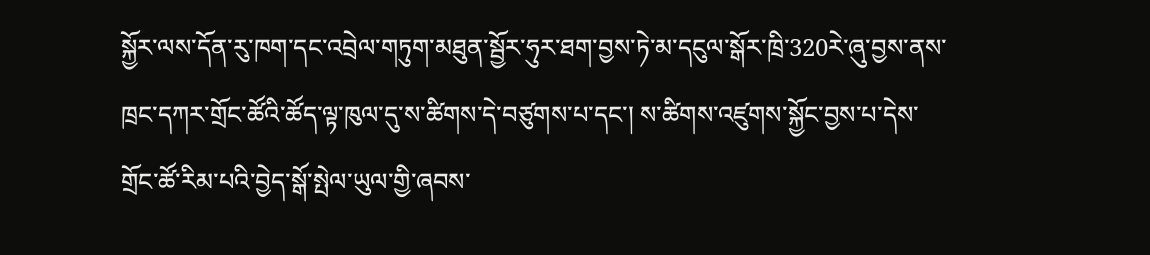སྐྱོར་ལས་དོན་རུ་ཁག་དང་འབྲེལ་གཏུག་མཐུན་སྦྱོར་ཧུར་ཐག་བྱས་ཏེ་མ་དངུལ་སྒོར་ཁྲི་320རེ་ཞུ་བྱས་ནས་ཁྲང་དཀར་གྲོང་ཚོའི་ཚོད་ལྟ་ཁུལ་དུ་ས་ཚིགས་དེ་བཙུགས་པ་དང་། ས་ཚིགས་འཛུགས་སྐྱོང་བྱས་པ་དེས་གྲོང་ཚོ་རིམ་པའི་བྱེད་སྒོ་སྤེལ་ཡུལ་གྱི་ཞབས་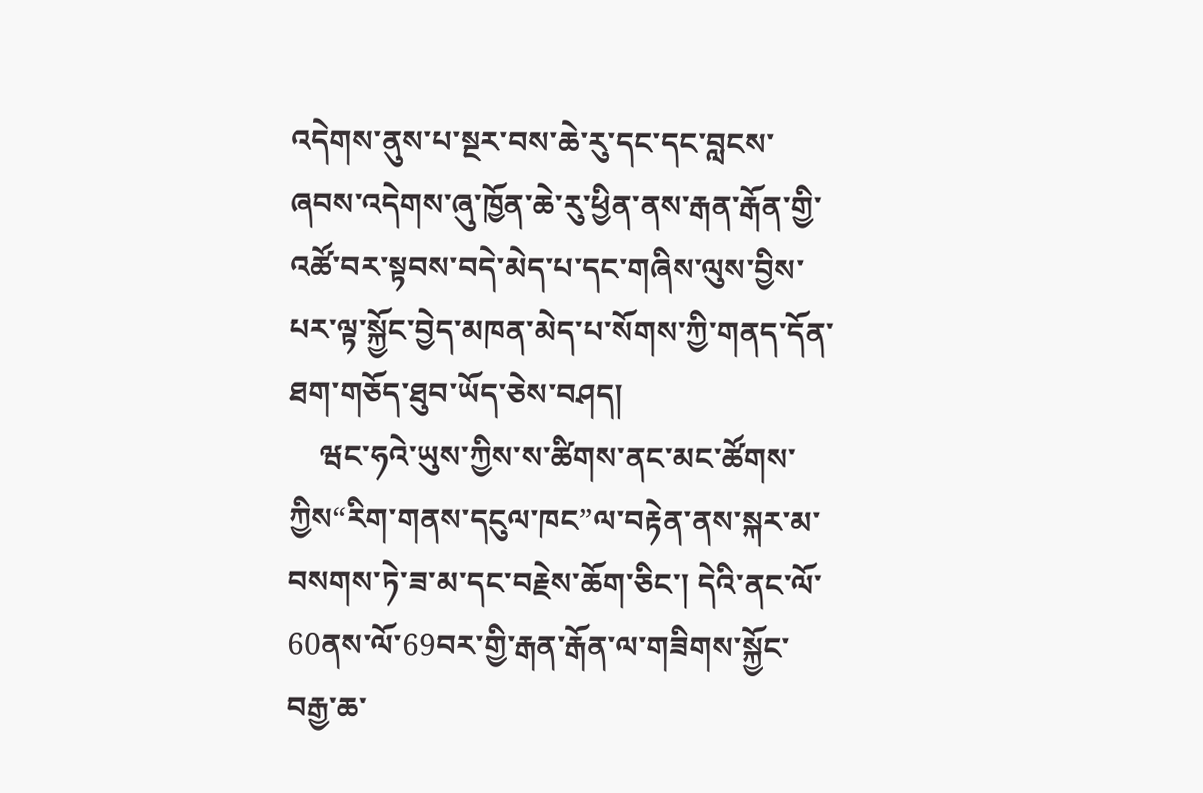འདེགས་ནུས་པ་སྔར་བས་ཆེ་རུ་དང་དང་བླངས་ཞབས་འདེགས་ཞུ་ཁྱོན་ཆེ་རུ་ཕྱིན་ནས་རྒན་རྒོན་གྱི་འཚོ་བར་སྟབས་བདེ་མེད་པ་དང་གཞིས་ལུས་བྱིས་པར་ལྟ་སྐྱོང་བྱེད་མཁན་མེད་པ་སོགས་ཀྱི་གནད་དོན་ཐག་གཅོད་ཐུབ་ཡོད་ཅེས་བཤད།
    ཝང་ཧའེ་ཡུས་ཀྱིས་ས་ཚིགས་ནང་མང་ཚོགས་ཀྱིས“རིག་གནས་དངུལ་ཁང”ལ་བརྟེན་ནས་སྐར་མ་བསགས་ཏེ་ཟ་མ་དང་བརྗེས་ཆོག་ཅིང་། དེའི་ནང་ལོ་60ནས་ལོ་69བར་གྱི་རྒན་རྒོན་ལ་གཟིགས་སྐྱོང་བརྒྱ་ཆ་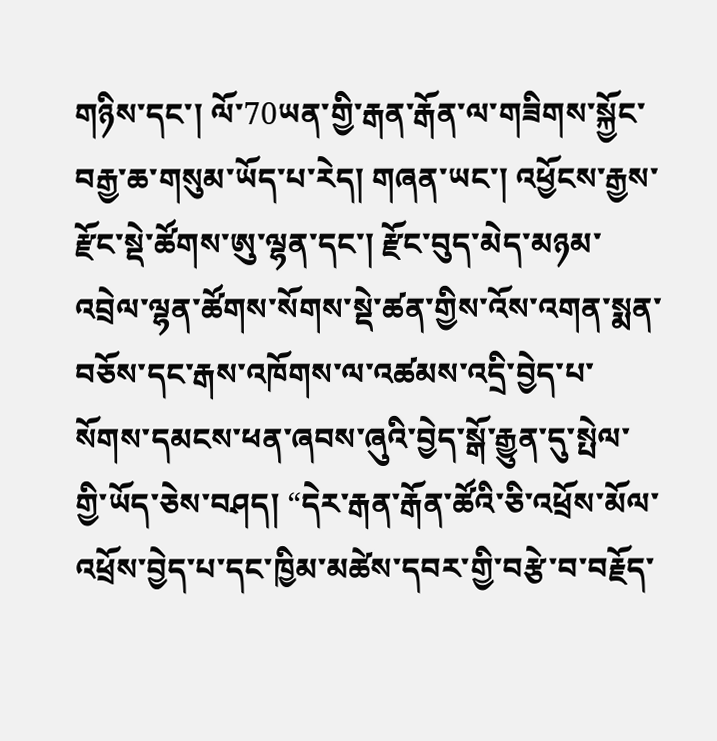གཉིས་དང་། ལོ་70ཡན་གྱི་རྒན་རྒོན་ལ་གཟིགས་སྐྱོང་བརྒྱ་ཆ་གསུམ་ཡོད་པ་རེད། གཞན་ཡང་། འཕྱོངས་རྒྱས་རྫོང་སྡེ་ཚོགས་ཨུ་ལྷན་དང་། རྫོང་བུད་མེད་མཉམ་འབྲེལ་ལྷན་ཚོགས་སོགས་སྡེ་ཚན་གྱིས་འོས་འགན་སྨན་བཅོས་དང་རྒས་འཁོགས་ལ་འཚམས་འདྲི་བྱེད་པ་སོགས་དམངས་ཕན་ཞབས་ཞུའི་བྱེད་སྒོ་རྒྱུན་དུ་སྤེལ་གྱི་ཡོད་ཅེས་བཤད། “དེར་རྒན་རྒོན་ཚོའི་ཅི་འཕྲོས་མོལ་འཕྲོས་བྱེད་པ་དང་ཁྱིམ་མཚེས་དབར་གྱི་བརྩེ་བ་བརྗོད་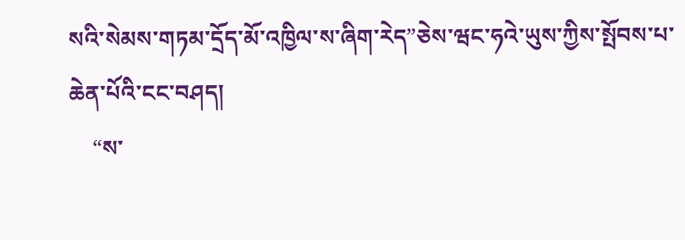སའི་སེམས་གཏམ་དྲོད་མོ་འཁྱིལ་ས་ཞིག་རེད”ཅེས་ཝང་ཧའེ་ཡུས་ཀྱིས་སྤོབས་པ་ཆེན་པོའི་ངང་བཤད།
    “ས་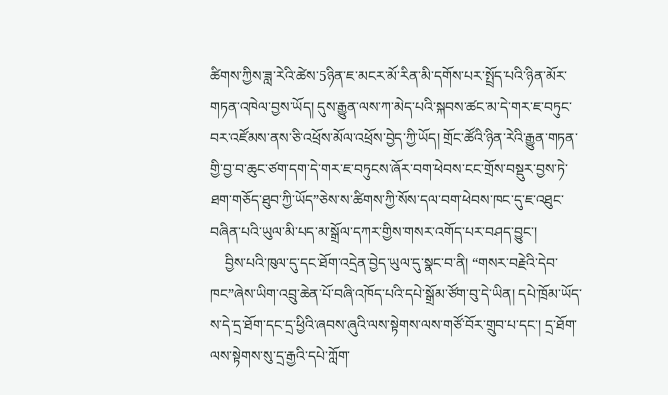ཚིགས་ཀྱིས་ཟླ་རེའི་ཚེས་5ཉིན་ཇ་མངར་མོ་རིན་མི་དགོས་པར་སྤྲོད་པའི་ཉིན་མོར་གཏན་འཁེལ་བྱས་ཡོད། དུས་རྒྱུན་ལས་ཀ་མེད་པའི་སྐབས་ཚང་མ་དེ་གར་ཇ་བཏུང་བར་འཛོམས་ནས་ཅི་འཕྲོས་མོལ་འཕྲོས་བྱེད་ཀྱི་ཡོད། གྲོང་ཚོའི་ཉིན་རེའི་རྒྱུན་གཏན་གྱི་བྱ་བ་ཆུང་ཙག་དག་དེ་གར་ཇ་བཏུངས་ཞོར་བག་ཕེབས་ངང་གྲོས་བསྡུར་བྱས་ཏེ་ཐག་གཅོད་ཐུབ་ཀྱི་ཡོད”ཅེས་ས་ཚིགས་ཀྱི་སོས་དལ་བག་ཕེབས་ཁང་དུ་ཇ་འཐུང་བཞིན་པའི་ཡུལ་མི་པད་མ་སྒྲོལ་དཀར་གྱིས་གསར་འགོད་པར་བཤད་བྱུང་།
    བྱིས་པའི་ཁུལ་དུ་དང་ཐོག་འདྲེན་བྱེད་ཡུལ་དུ་སྣང་བ་ནི། “གསར་བརྗེའི་དེབ་ཁང”ཞེས་ཡིག་འབྲུ་ཆེན་པོ་བཞི་འཁོད་པའི་དཔེ་སྒྲོམ་ཙོག་བུ་དེ་ཡིན། དཔེ་ཁྲོམ་ཡོད་ས་དེ་དྲ་ཐོག་དང་དྲ་ཕྱིའི་ཞབས་ཞུའི་ལས་སྟེགས་ལས་གཙོ་བོར་གྲུབ་པ་དང་། དྲ་ཐོག་ལས་སྟེགས་སུ་དྲ་རྒྱའི་དཔེ་ཀློག་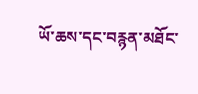ཡོ་ཆས་དང་བརྙན་མཐོང་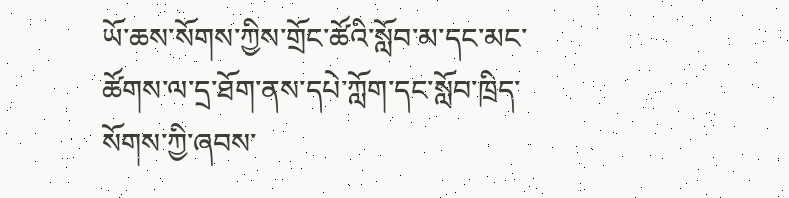ཡོ་ཆས་སོགས་ཀྱིས་གྲོང་ཚོའི་སློབ་མ་དང་མང་ཚོགས་ལ་དྲ་ཐོག་ནས་དཔེ་ཀློག་དང་སློབ་ཁྲིད་སོགས་ཀྱི་ཞབས་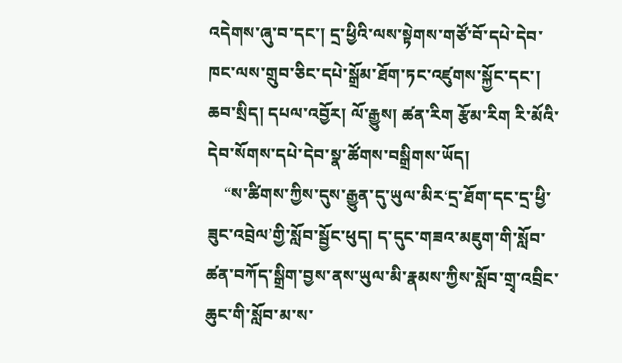འདེགས་ཞུ་བ་དང་། དྲ་ཕྱིའི་ལས་སྟེགས་གཙོ་བོ་དཔེ་དེབ་ཁང་ལས་གྲུབ་ཅིང་དཔེ་སྒྲོམ་ཐོག་ཏང་འཛུགས་སྐྱོང་དང་། ཆབ་སྲིད། དཔལ་འབྱོར། ལོ་རྒྱུས། ཚན་རིག རྩོམ་རིག རི་མོའི་དེབ་སོགས་དཔེ་དེབ་སྣ་ཚོགས་བསྒྲིགས་ཡོད།
    “ས་ཚིགས་ཀྱིས་དུས་རྒྱུན་དུ་ཡུལ་མིར‘དྲ་ཐོག་དང་དྲ་ཕྱི་ཟུང་འབྲེལ’གྱི་སློབ་སྦྱོང་ཕུད། ད་དུང་གཟའ་མཇུག་གི་སློབ་ཚན་བཀོད་སྒྲིག་བྱས་ནས་ཡུལ་མི་རྣམས་ཀྱིས་སློབ་གྲྭ་འབྲིང་ཆུང་གི་སློབ་མ་ས་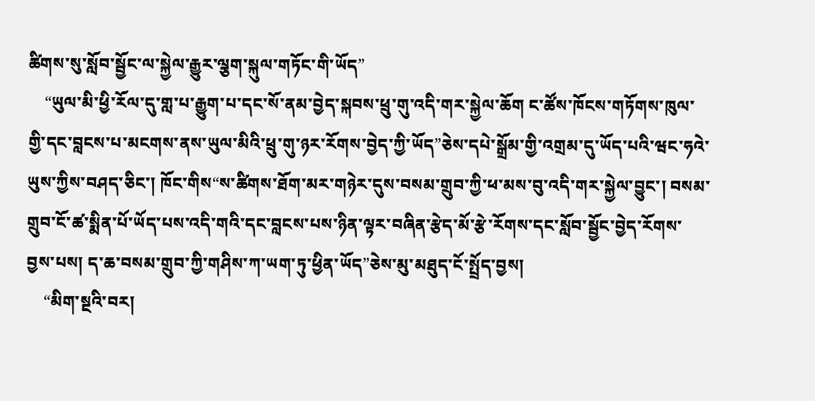ཚིགས་སུ་སློབ་སྦྱོང་ལ་སྐྱེལ་རྒྱུར་ལྕག་སྐུལ་གཏོང་གི་ཡོད”
    “ཡུལ་མི་ཕྱི་རོལ་དུ་གླ་པ་རྒྱུག་པ་དང་སོ་ནམ་བྱེད་སྐབས་ཕྲུ་གུ་འདི་གར་སྐྱེལ་ཆོག ང་ཚོས་ཁོངས་གཏོགས་ཁུལ་གྱི་དང་བླངས་པ་མངགས་ནས་ཡུལ་མིའི་ཕྲུ་གུ་ཉར་རོགས་བྱེད་ཀྱི་ཡོད”ཅེས་དཔེ་སྒྲོམ་གྱི་འགྲམ་དུ་ཡོད་པའི་ཝང་ཧའེ་ཡུས་ཀྱིས་བཤད་ཅིང་། ཁོང་གིས“ས་ཚིགས་ཐོག་མར་གཉེར་དུས་བསམ་གྲུབ་ཀྱི་ཕ་མས་བུ་འདི་གར་སྐྱེལ་བྱུང་། བསམ་གྲུབ་ངོ་ཚ་སྨིན་པོ་ཡོད་པས་འདི་གའི་དང་བླངས་པས་ཉིན་ལྟར་བཞིན་རྩེད་མོ་རྩེ་རོགས་དང་སློབ་སྦྱོང་བྱེད་རོགས་བྱས་པས། ད་ཆ་བསམ་གྲུབ་ཀྱི་གཤིས་ཀ་ཡག་ཏུ་ཕྱིན་ཡོད”ཅེས་མུ་མཐུད་ངོ་སྤྲོད་བྱས།
    “མིག་སྔའི་བར།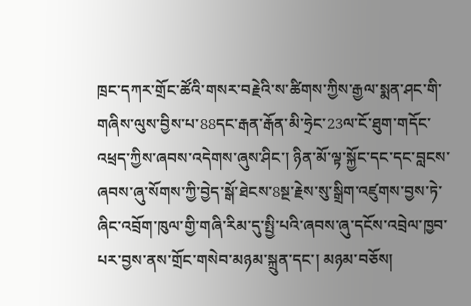ཁྲང་དཀར་གྲོང་ཚོའི་གསར་བརྗེའི་ས་ཚིགས་ཀྱིས་རྒྱལ་སྨན་ཤང་གི་གཞིས་ལུས་བྱིས་པ་88དང་རྒན་རྒོན་མི་ཧྲེང་23ལ་ངོ་ཐུག་གདོང་འཕྲད་ཀྱིས་ཞབས་འདེགས་ཞུས་ཤིང་། ཉིན་མོ་ལྟ་སྐྱོང་དང་དང་བླངས་ཞབས་ཞུ་སོགས་ཀྱི་བྱེད་སྒོ་ཐེངས་8སྔ་རྗེས་སུ་སྒྲིག་འཛུགས་བྱས་ཏེ་ཞིང་འབྲོག་ཁུལ་གྱི་གཞི་རིམ་དུ་སྤྱི་པའི་ཞབས་ཞུ་དངོས་འབྲེལ་ཁྱབ་པར་བྱས་ནས་གྲོང་གསེབ་མཉམ་སྐྲུན་དང་། མཉམ་བཅོས།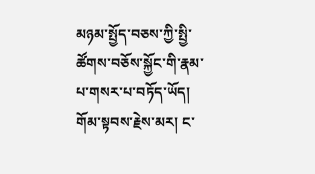མཉམ་སྤྱོད་བཅས་ཀྱི་སྤྱི་ཚོགས་བཅོས་སྐྱོང་གི་རྣམ་པ་གསར་པ་བཏོད་ཡོད། གོམ་སྟབས་རྗེས་མར། ང་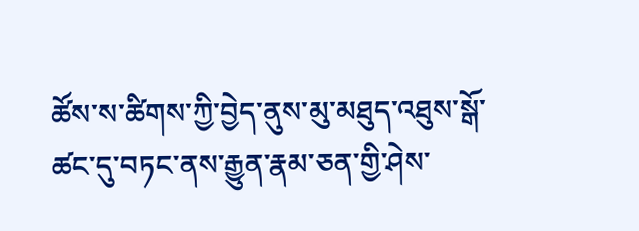ཚོས་ས་ཚིགས་ཀྱི་བྱེད་ནུས་མུ་མཐུད་འཐུས་སྒོ་ཚང་དུ་བཏང་ནས་རྒྱུན་རྣམ་ཅན་གྱི་ཤེས་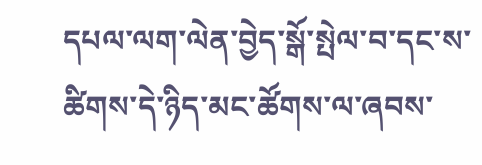དཔལ་ལག་ལེན་བྱེད་སྒོ་སྤེལ་བ་དང་ས་ཚིགས་དེ་ཉིད་མང་ཚོགས་ལ་ཞབས་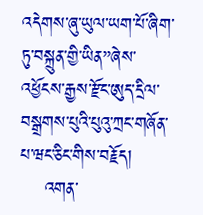འདེགས་ཞུ་ཡུལ་ཡག་པོ་ཞིག་ཏུ་བསྐྲུན་གྱི་ཡིན”ཞེས་འཕྱོངས་རྒྱས་རྫོང་ཨུད་དྲིལ་བསྒྲགས་པུའི་པུའུ་ཀྲང་གཞོན་པ་ཝང་ཅིང་གིས་བརྗོད།
    འགན་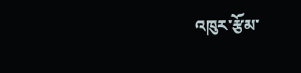འཁུར་རྩོམ་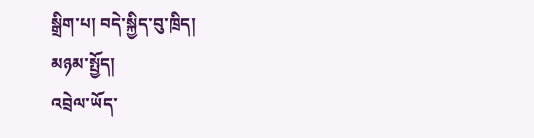སྒྲིག་པ། བདེ་སྐྱིད་བུ་ཁྲིད།
མཉམ་སྤྱོད།
འབྲེལ་ཡོད་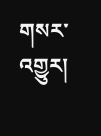གསར་འགྱུར།